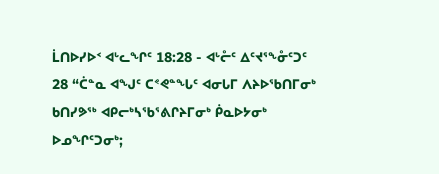ᒫᑎᐅᓯᐅᑉ ᐊᒡᓚᖏᑦ 18:28 - ᐊᒡᓔᑦ ᐃᑦᔪᕐᖕᓁᑦᑐᑦ
28 “ᑖᓐᓇ ᐊᖑᑦ ᑕᕝᕙᓐᖓᑦ ᐊᓂᒐᒥ ᐱᔨᐅᖃᑎᒥᓂᒃ ᑲᑎᓯᕗᖅ ᐊᑭᓕᒃᓴᖃᕐᕕᒋᔨᒥᓂᒃ ᑮᓇᐅᔭᓂᒃ ᐅᓄᖏᑦᑐᓂᒃ;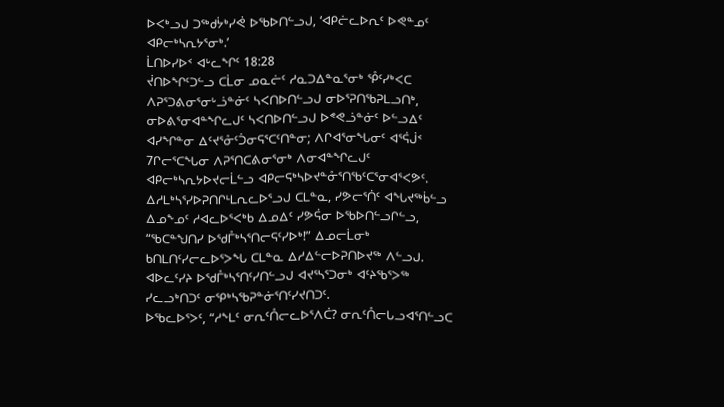ᐅᐸᒃᓗᒍ ᑐᖅᑯᔮᒃᓯᕚ ᐅᖃᐅᑎᓪᓗᒍ, ‘ᐊᑭᓖᓚᐅᕆᑦ ᐅᕙᓐᓄᑦ ᐊᑭᓕᒃᓴᕆᔭᕐᓂᒃ.’
ᒫᑎᐅᓯᐅᑉ ᐊᒡᓚᖏᑦ 18:28
ᔫᑎᐅᖏᑦᑐᓪᓗ ᑕᒫᓂ ᓄᓇᓖᑦ ᓱᓇᑐᐃᓐᓇᕐᓂᒃ ᕾᑦᓯᒃᐸᑕ ᐱᕈᕐᑐᕕᓂᕐᓂᒡᓘᓐᓃᑦ ᓴᐸᑎᐅᑎᓪᓗᒍ ᓂᐅᕐᕈᑎᖃᕈᒪᓗᑎᒃ, ᓂᐅᕕᕐᓂᐊᓐᖏᓚᒍᑦ ᓴᐸᑎᐅᑎᓪᓗᒍ ᐅᕝᕙᓘᓐᓃᑦ ᐅᓪᓗᐃᑦ ᐊᓯᖏᓐᓂ ᐃᑦᔪᕐᓁᑦᑑᓂᕋᕐᑕᑦᑎᓐᓂ; ᐱᒋᐊᕐᓂᖓᓂᑦ ᐊᕐᕌᒎᑉ 7ᒋᓕᕐᑕᖓᓂ ᐱᕈᕐᑎᑕᕕᓂᕐᓂᒃ ᐱᓂᐊᓐᖏᓚᒍᑦ ᐊᑭᓕᒃᓴᕆᔭᐅᔪᓕᒫᓪᓗ ᐊᑭᓕᕋᒃᓴᐅᔪᓐᓁᕐᑎᖃᑦᑕᕐᓂᐊᕐᐸᕗᑦ.
ᐃᓱᒪᒃᓴᕐᓯᐅᕈᑎᒋᒻᒪᕆᓚᐅᕐᓗᒍ ᑕᒪᓐᓇ, ᓯᕗᓕᕐᑏᑦ ᐊᖓᔪᖅᑳᓪᓗ ᐃᓄᖕᓄᑦ ᓱᐊᓚᐅᕐᐸᒃᑲ ᐃᓄᐃᑦ ᓯᕗᕌᓂ ᐅᖃᐅᑎᓪᓗᒋᓪᓗ, “ᖃᑕᓐᖑᑎᓯ ᐅᖁᒤᒃᓴᕐᑎᓕᕋᑦᓯᐅᒃ!” ᐃᓄᓕᒫᓂᒃ ᑲᑎᒪᑎᑦᓯᓕᓚᐅᕐᐳᖓ ᑕᒪᓐᓇ ᐃᓱᐃᓪᓕᐅᕈᑎᐅᔪᖅ ᐱᓪᓗᒍ.
ᐊᐅᓚᑦᓯᔨ ᐅᖁᒤᒃᓴᕐᑎᑦᓯᑎᓪᓗᒍ ᐊᔪᕐᓴᕐᑐᓂᒃ ᐊᑦᔨᖃᕐᐳᖅ ᓯᓚᓗᒃᑎᑐᑦ ᓂᕿᒃᓴᖃᕈᓐᓃᕐᑎᑦᓯᔪᑎᑐᑦ.
ᐅᖃᓚᐅᕐᐳᑦ, “ᓱᖕᒪᑦ ᓂᕆᑦᑍᓕᓚᐅᕐᐱᑖ? ᓂᕆᑦᑍᓕᒐᓗᐊᕐᑎᓪᓗᑕ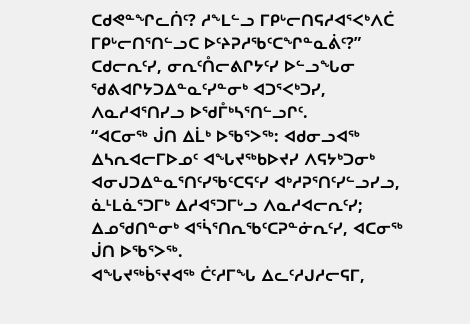ᑕᑯᕙᓐᖏᓚᑏᑦ? ᓱᖕᒪᓪᓗ ᒥᑭᒡᓕᑎᕋᓱᐊᕐᐸᒃᐱᑖ ᒥᑭᒡᓕᑎᕐᑎᓪᓗᑕ ᐅᑦᔨᕈᓱᖃᑦᑕᖏᓐᓇᕖᑦ?” ᑕᑯᓕᕆᑦᓯ, ᓂᕆᑦᑍᓕᕕᒋᔭᑦᓯ ᐅᓪᓗᖓᓂ ᖁᕕᐊᒋᔭᑐᐃᓐᓇᑦᓯᓐᓂᒃ ᐊᑐᕐᐸᒃᑐᓯ, ᐱᓇᓱᐊᕐᑎᓯᓗ ᐅᖁᒤᒃᓴᕐᑎᓪᓗᒋᑦ.
“ᐊᑕᓂᖅ ᒎᑎ ᐃᒫᒃ ᐅᖃᕐᐳᖅ: ᐊᑯᓂᓗᐊᖅ ᐃᓴᕆᐊᓕᒥᐅᓄᑦ ᐊᖓᔪᖅᑲᐅᔪᓯ ᐱᕋᔭᒃᑐᓂᒃ ᐊᓂᒍᑐᐃᓐᓇᕐᑎᑦᓯᖃᑦᑕᕋᑦᓯ ᐊᒃᓱᕈᕐᑎᑦᓯᓪᓗᓯᓗ, ᓈᒻᒪᓈᕐᑐᒥᒃ ᐃᓱᐊᕐᑐᒥᒡᓗ ᐱᓇᓱᐊᓕᕆᑦᓯ; ᐃᓄᖁᑎᓐᓂᒃ ᐊᕐᓵᕐᑎᕆᖃᑦᑕᕈᓐᓃᕆᑦᓯ, ᐊᑕᓂᖅ ᒎᑎ ᐅᖃᕐᐳᖅ.
ᐊᖓᔪᖅᑳᕐᔪᐊᖅ ᑖᑦᓱᒥᖓ ᐃᓚᑦᓱᒍᓱᓕᕋᒥ,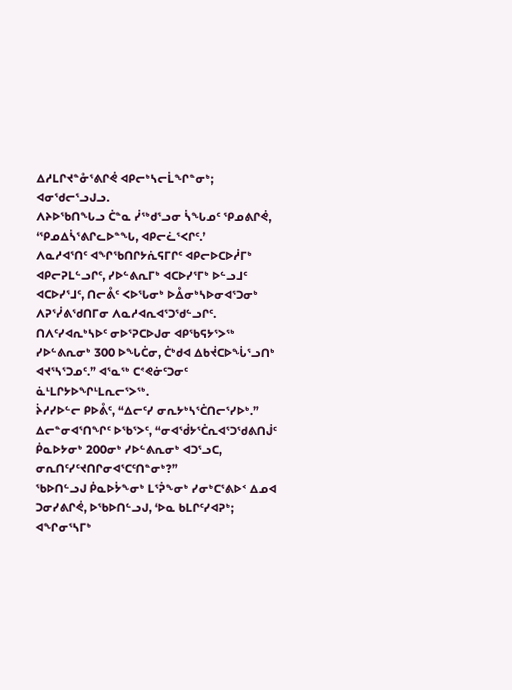ᐃᓱᒪᒋᔪᓐᓁᕐᕕᒋᕚ ᐊᑭᓕᒃᓴᓕᒫᖏᓐᓂᒃ; ᐊᓂᖁᓕᕐᓗᒍᓗ.
ᐱᔨᐅᖃᑎᖓᓗ ᑖᓐᓇ ᓰᖅᑯᕐᓗᓂ ᓵᖓᓄᑦ ᕿᓄᕕᒋᕚ, ‘ᕿᓄᐃᓵᕐᕕᒋᓚᐅᓐᖓ, ᐊᑭᓕᓛᕐᐸᒋᑦ.’
ᐱᓇᓱᐊᕐᑎᑦ ᐊᖏᖃᑎᒋᔭᕇᕋᒥᒋᑦ ᐊᑭᓕᐅᑕᐅᓲᒥᒃ ᐊᑭᓕᕈᒪᓪᓗᒋᑦ, ᓯᐅᓪᕕᕆᒥᒃ ᐊᑕᐅᓯᕐᒥᒃ ᐅᓪᓗᒧᑦ ᐊᑕᐅᓯᕐᒧᑦ, ᑎᓕᕔᑦ ᐸᐅᕐᒐᓂᒃ ᐅᐂᓂᒃᓴᐅᓂᐊᕐᑐᓂᒃ ᐱᕈᕐᓰᕕᖁᑎᒥᓂ ᐱᓇᓱᐊᕆᐊᕐᑐᖁᓪᓗᒋᑦ.
ᑎᐱᑦᓯᐊᕆᒃᓴᐅᑦ ᓂᐅᕐᕈᑕᐅᒍᓂ ᐊᑭᖃᕋᔭᕐᐳᖅ ᓯᐅᓪᕕᕆᓂᒃ 300 ᐅᖓᑖᓂ, ᑖᒃᑯᐊ ᐃᑲᔫᑕᐅᖔᕐᓗᑎᒃ ᐊᔪᕐᓴᕐᑐᓄᑦ.” ᐊᕐᓇᖅ ᑕᕝᕙᓃᑦᑐᓂᑦ ᓈᒻᒪᒋᔭᐅᖏᒻᒪᕆᓕᕐᐳᖅ.
ᔩᓱᓯᐅᓪᓕ ᑭᐅᕔᑦ, “ᐃᓕᑦᓯ ᓂᕆᔭᒃᓴᕐᑖᑎᓕᕐᓯᐅᒃ.” ᐃᓕᓐᓂᐊᕐᑎᖏᑦ ᐅᖃᕐᐳᑦ, “ᓂᐊᖂᔭᕐᑖᕆᐊᕐᑐᖁᕕᑎᒎᑦ ᑮᓇᐅᔭᓂᒃ 200ᓂᒃ ᓯᐅᓪᕕᕆᓂᒃ ᐊᑐᕐᓗᑕ, ᓂᕆᑎᑦᓯᑦᔪᑎᒋᓂᐊᕐᑕᑦᑎᓐᓂᒃ?”
ᖃᐅᑎᓪᓗᒍ ᑮᓇᐅᔮᖕᓂᒃ ᒪᕐᕉᖕᓂᒃ ᓯᓂᒃᑕᕐᕕᐅᑉ ᐃᓄᐊ ᑐᓂᓯᕕᒋᕚ, ᐅᖃᐅᑎᓪᓗᒍ, ‘ᐅᓇ ᑲᒪᒋᑦᓯᐊᕈᒃ; ᐊᖏᓂᕐᓴᒥᒃ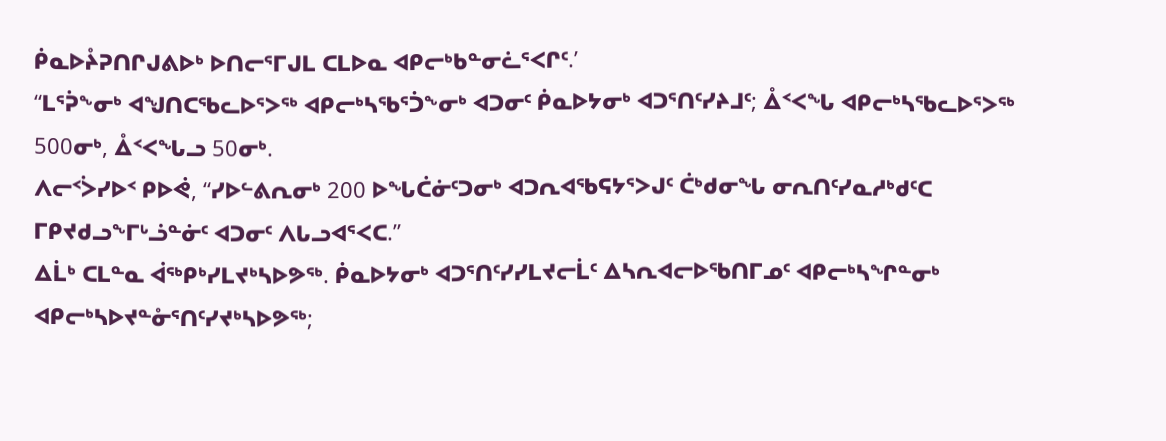ᑮᓇᐅᔧᕈᑎᒋᒍᕕᐅᒃ ᐅᑎᓕᕐᒥᒍᒪ ᑕᒪᐅᓇ ᐊᑭᓕᒃᑲᓐᓂᓛᕐᐸᒋᑦ.’
“ᒪᕐᕉᖕᓂᒃ ᐊᖑᑎᑕᖃᓚᐅᕐᐳᖅ ᐊᑭᓕᒃᓴᖃᕐᑑᖕᓂᒃ ᐊᑐᓂᑦ ᑮᓇᐅᔭᓂᒃ ᐊᑐᕐᑎᑦᓯᔨᒧᑦ; ᐂᑉᐸᖓ ᐊᑭᓕᒃᓴᖃᓚᐅᕐᐳᖅ 500ᓂᒃ, ᐂᑉᐸᖓᓗ 50ᓂᒃ.
ᐱᓕᑉᐴᓯᐅᑉ ᑭᐅᕚ, “ᓯᐅᓪᕕᕆᓂᒃ 200 ᐅᖓᑖᓃᑦᑐᓂᒃ ᐊᑐᕆᐊᖃᕋᔭᕐᐳᒍᑦ ᑖᒃᑯᓂᖓ ᓂᕆᑎᑦᓯᓇᓱᒃᑯᑦᑕ ᒥᑭᔪᑯᓗᖕᒥᒡᓘᓐᓃᑦ ᐊᑐᓂᑦ ᐱᒐᓗᐊᕐᐸᑕ.”
ᐃᒫᒃ ᑕᒪᓐᓇ ᐋᖅᑭᒃᓯᒪᔪᒃᓴᐅᕗᖅ. ᑮᓇᐅᔭᓂᒃ ᐊᑐᕐᑎᑦᓯᓯᒪᔪᓕᒫᑦ ᐃᓴᕆᐊᓕᐅᖃᑎᒥᓄᑦ ᐊᑭᓕᒃᓴᖏᓐᓂᒃ ᐊᑭᓕᒃᓴᐅᔪᓐᓁᕐᑎᑦᓯᔪᒃᓴᐅᕗᖅ;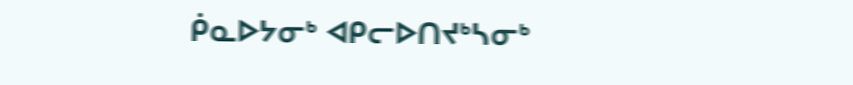ᑮᓇᐅᔭᓂᒃ ᐊᑭᓕᐅᑎᔪᒃᓴᓂᒃ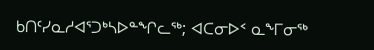ᑲᑎᑦᓯᓇᓱᐊᕐᑐᒃᓴᐅᓐᖏᓚᖅ; ᐊᑕᓂᐅᑉ ᓇᖕᒥᓂᖅ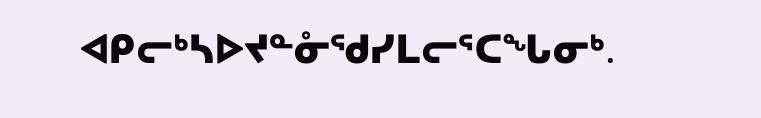ᐊᑭᓕᒃᓴᐅᔪᓐᓁᖁᓯᒪᓕᕐᑕᖓᓂᒃ.